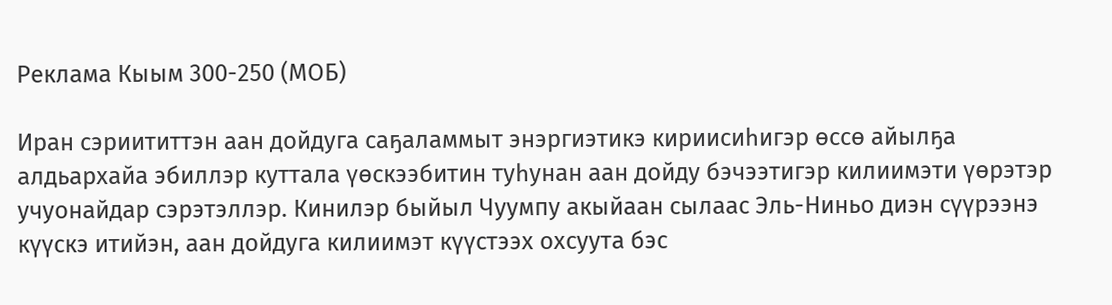Реклама Кыым 300-250 (МОБ)

Иран сэриититтэн аан дойдуга саҕаламмыт энэргиэтикэ кириисиһигэр өссө айылҕа алдьархайа эбиллэр куттала үөскээбитин туһунан аан дойду бэчээтигэр килиимэти үөрэтэр учуонайдар сэрэтэллэр. Кинилэр быйыл Чуумпу акыйаан сылаас Эль-Ниньо диэн сүүрээнэ күүскэ итийэн, аан дойдуга килиимэт күүстээх охсуута бэс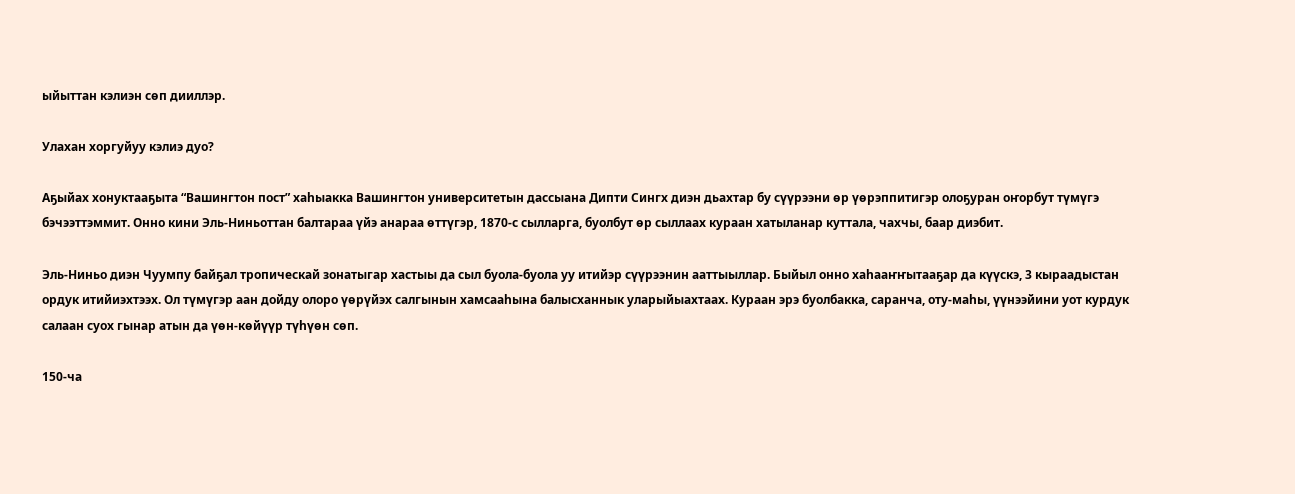ыйыттан кэлиэн сөп дииллэр.

Улахан хоргуйуу кэлиэ дуо?

Аҕыйах хонуктааҕыта “Вашингтон пост” хаһыакка Вашингтон университетын дассыана Дипти Сингх диэн дьахтар бу сүүрээни өр үөрэппитигэр олоҕуран оҥорбут түмүгэ бэчээттэммит. Онно кини Эль-Ниньоттан балтараа үйэ анараа өттүгэр, 1870-с сылларга, буолбут өр сыллаах кураан хатыланар куттала, чахчы, баар диэбит.

Эль-Ниньо диэн Чуумпу байҕал тропическай зонатыгар хастыы да сыл буола-буола уу итийэр сүүрээнин ааттыыллар. Быйыл онно хаһааҥҥытааҕар да күүскэ, 3 кыраадыстан ордук итийиэхтээх. Ол түмүгэр аан дойду олоро үөрүйэх салгынын хамсааһына балысханнык уларыйыахтаах. Кураан эрэ буолбакка, саранча, оту-маһы, үүнээйини уот курдук салаан суох гынар атын да үөн-көйүүр түһүөн сөп.

150-ча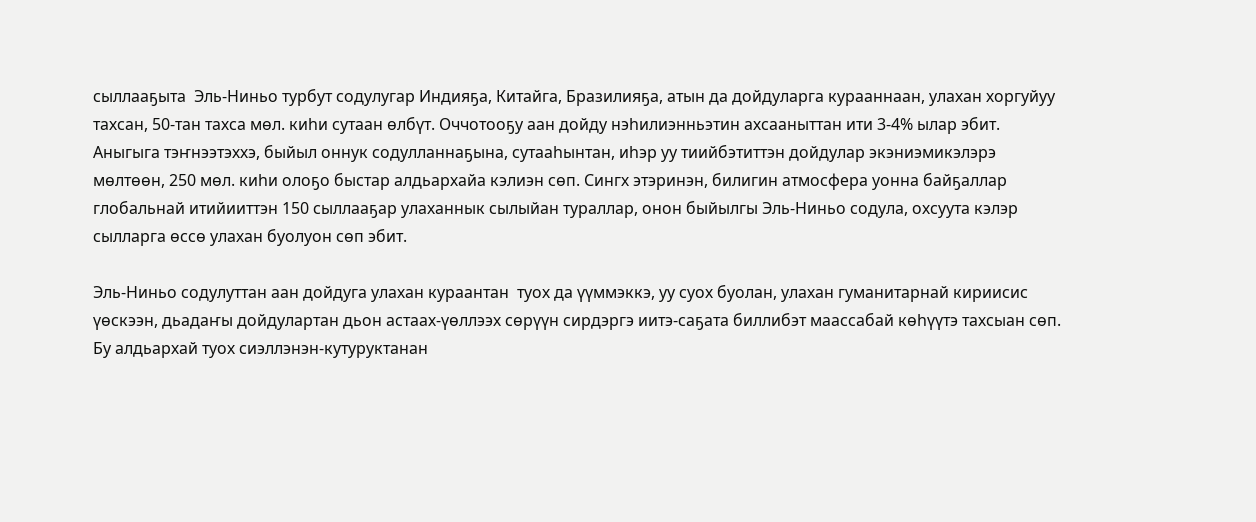сыллааҕыта  Эль-Ниньо турбут содулугар Индияҕа, Китайга, Бразилияҕа, атын да дойдуларга курааннаан, улахан хоргуйуу тахсан, 50-тан тахса мөл. киһи сутаан өлбүт. Оччотооҕу аан дойду нэһилиэнньэтин ахсааныттан ити 3-4% ылар эбит. Аныгыга тэҥнээтэххэ, быйыл оннук содулланнаҕына, сутааһынтан, иһэр уу тиийбэтиттэн дойдулар экэниэмикэлэрэ мөлтөөн, 250 мөл. киһи олоҕо быстар алдьархайа кэлиэн сөп. Сингх этэринэн, билигин атмосфера уонна байҕаллар глобальнай итийииттэн 150 сыллааҕар улаханнык сылыйан тураллар, онон быйылгы Эль-Ниньо содула, охсуута кэлэр сылларга өссө улахан буолуон сөп эбит.

Эль-Ниньо содулуттан аан дойдуга улахан кураантан  туох да үүммэккэ, уу суох буолан, улахан гуманитарнай кириисис үөскээн, дьадаҥы дойдулартан дьон астаах-үөллээх сөрүүн сирдэргэ иитэ-саҕата биллибэт маассабай көһүүтэ тахсыан сөп. Бу алдьархай туох сиэллэнэн-кутуруктанан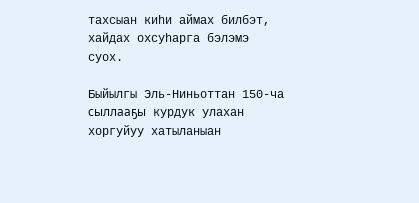тахсыан киһи аймах билбэт, хайдах охсуһарга бэлэмэ суох.

Быйылгы Эль-Ниньоттан 150-ча сыллааҕы курдук улахан хоргуйуу хатыланыан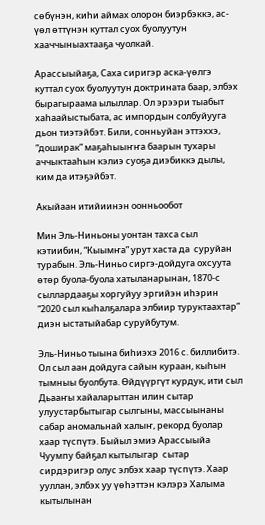сөбүнэн, киһи аймах олорон биэрбэккэ, ас-үөл өттүнэн куттал суох буолуутун хааччыныахтааҕа чуолкай.

Арассыыйаҕа, Саха сиригэр аска-үөлгэ куттал суох буолуутун доктрината баар, элбэх бырагыраама ылыллар. Ол эрээри тыабыт хаһаайыстыбата, ас импордын солбуйууга дьон тиэтэйбэт. Били, сонньуйан эттэххэ, “доширак” маҕаһыыҥҥа баарын тухары аччыктааһын кэлиэ суоҕа диэбиккэ дылы, ким да итэҕэйбэт.

Акыйаан итийиинэн оонньообот

Мин Эль-Ниньоны уонтан тахса сыл кэтиибин, “Кыымҥа” урут хаста да  суруйан турабын. Эль-Ниньо сиргэ-дойдуга охсуута өтөр буола-буола хатыланарынан, 1870-с сыллардааҕы хоргуйуу эргийэн иһэрин “2020 сыл кыһалҕалара элбиир туруктаахтар” диэн ыстатыйабар суруйбутум.

Эль-Ниньо тыына биһиэхэ 2016 с. биллибитэ. Ол сыл аан дойдуга сайын кураан, кыһын тымныы буолбута. Өйдүүргүт курдук, ити сыл Дьааҥы хайаларыттан илин сытар улуустарбытыгар сылгыны, массыынаны сабар аномальнай халыҥ, рекорд буолар хаар түспүтэ. Быйыл эмиэ Арассыыйа Чуумпу байҕал кытылыгар  сытар сирдэригэр олус элбэх хаар түспүтэ. Хаар ууллан, элбэх уу үөһэттэн кэлэрэ Халыма кытылынан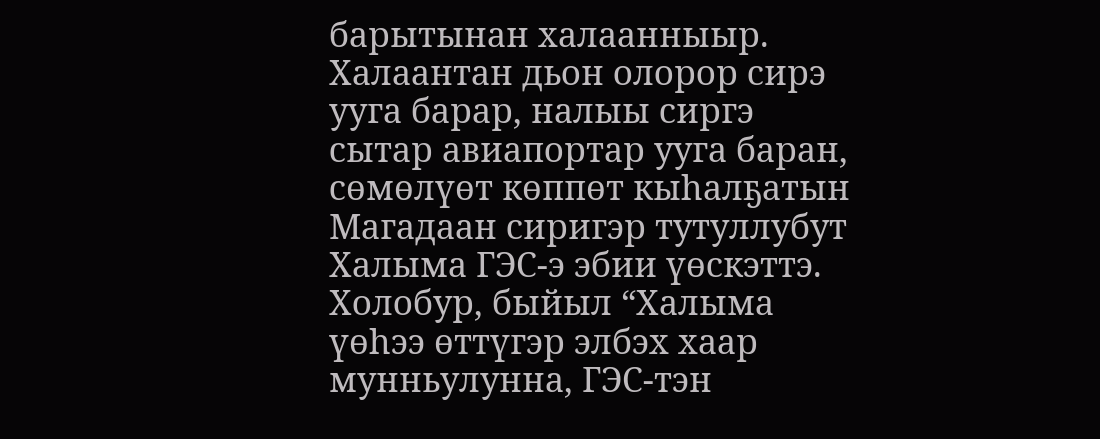барытынан халаанныыр. Халаантан дьон олорор сирэ ууга барар, налыы сиргэ сытар авиапортар ууга баран, сөмөлүөт көппөт кыһалҕатын Магадаан сиригэр тутуллубут Халыма ГЭС-э эбии үөскэттэ. Холобур, быйыл “Халыма үөһээ өттүгэр элбэх хаар мунньулунна, ГЭС-тэн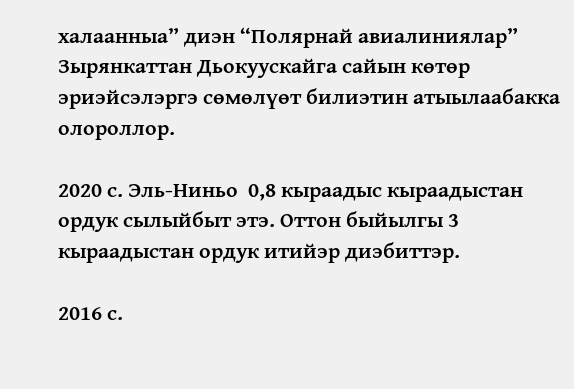халаанныа” диэн “Полярнай авиалиниялар” Зырянкаттан Дьокуускайга сайын көтөр эриэйсэлэргэ сөмөлүөт билиэтин атыылаабакка олороллор.

2020 с. Эль-Ниньо  0,8 кыраадыс кыраадыстан ордук сылыйбыт этэ. Оттон быйылгы 3 кыраадыстан ордук итийэр диэбиттэр.

2016 с.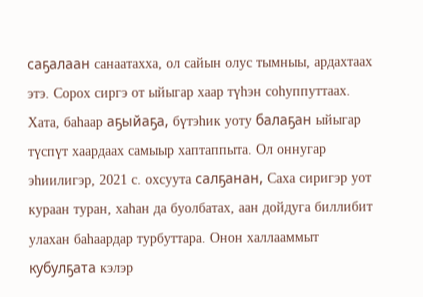саҕалаан санаатахха, ол сайын олус тымныы, ардахтаах этэ. Сорох сиргэ от ыйыгар хаар түһэн соһуппуттаах. Хата, баһаар аҕыйаҕа, бүтэһик уоту балаҕан ыйыгар түспүт хаардаах самыыр хаптаппыта. Ол оннугар эһиилигэр, 2021 с. охсуута салҕанан, Саха сиригэр уот кураан туран, хаһан да буолбатах, аан дойдуга биллибит улахан баһаардар турбуттара. Онон халлааммыт кубулҕата кэлэр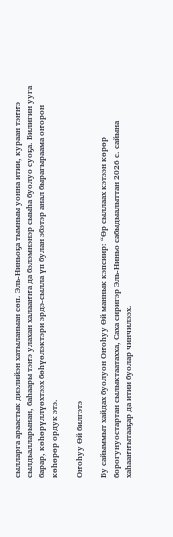сылларга араастык диэлийэн хатыланыан сөп. Эль-Ниньоҕа тымныы уонна итии, кураан тэҥҥэ сылдьалларынан, баһаары тэҥэ улахан халааҥҥа да бэлэмнэнэр сыыһа буолуо суоҕа. Билигин ууга барар, көһөрүллүөхтээх бөһүөлэктэри эрдэ-сылла үп булан эбэтэр анал бырагыраама оҥорон көһөрөр ордук этэ.

Оҥоһуу Өй билгэтэ

Бу сайыммыт хайдах буолуон Оҥоһуу Өй маннык кэпсиир: “Өр сыллаах кэтээн көрөр борогунуостартан сылыктаатахха, Саха сиригэр Эль-Ниньо сабыдыалыттан 2026 с. сайына хаһааҥҥытааҕар да итии буолар чинчилээх.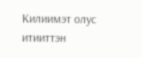Килиимэт олус итииттэн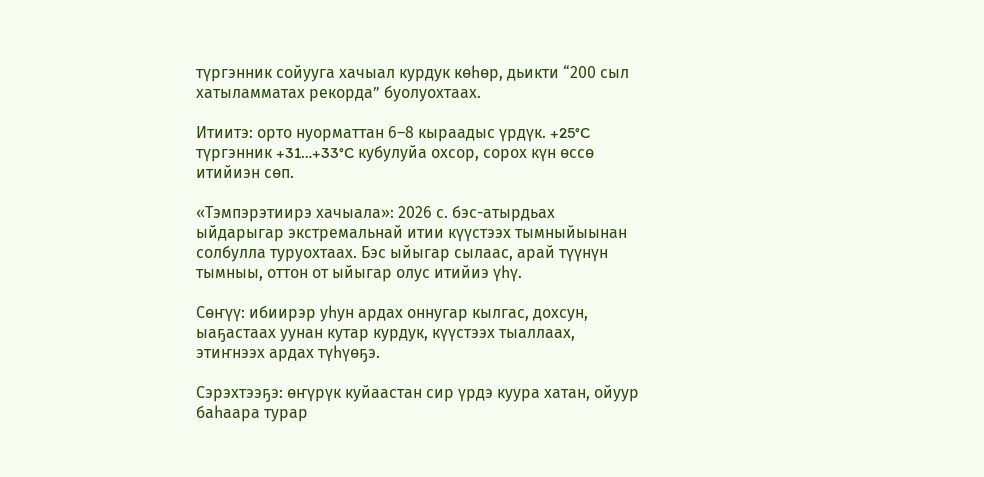түргэнник сойууга хачыал курдук көһөр, дьикти “200 сыл хатыламматах рекорда” буолуохтаах.

Итиитэ: орто нуорматтан 6–8 кыраадыс үрдүк. +25°C түргэнник +31…+33°C кубулуйа охсор, сорох күн өссө итийиэн сөп.

«Тэмпэрэтиирэ хачыала»: 2026 с. бэс-атырдьах ыйдарыгар экстремальнай итии күүстээх тымныйыынан солбулла туруохтаах. Бэс ыйыгар сылаас, арай түүнүн тымныы, оттон от ыйыгар олус итийиэ үһү.

Сөҥүү: ибиирэр уһун ардах оннугар кылгас, дохсун, ыаҕастаах уунан кутар курдук, күүстээх тыаллаах, этиҥнээх ардах түһүөҕэ.

Сэрэхтээҕэ: өҥүрүк куйаастан сир үрдэ куура хатан, ойуур баһаара турар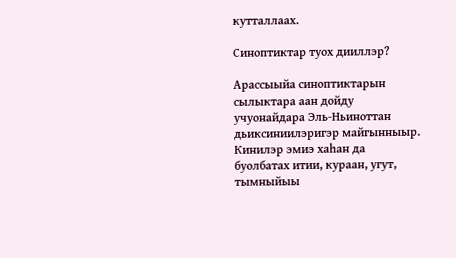кутталлаах.

Синоптиктар туох дииллэр?

Арассыыйа синоптиктарын сылыктара аан дойду учуонайдара Эль-Ньиноттан дьиксиниилэригэр майгынныыр. Кинилэр эмиэ хаһан да буолбатах итии, кураан, угут, тымныйыы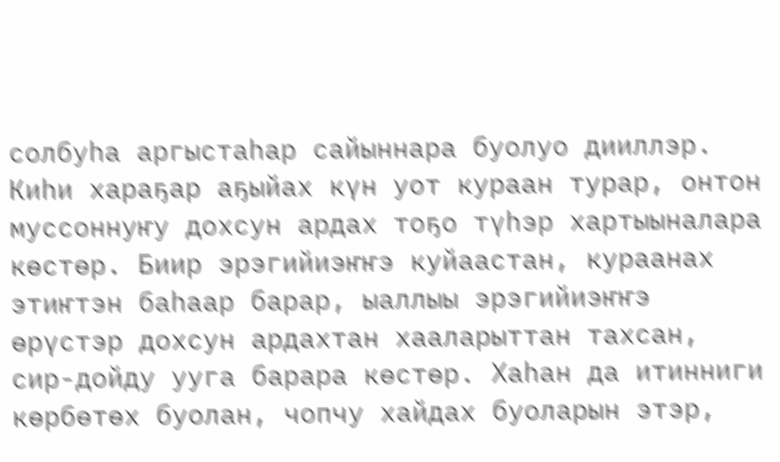солбуһа аргыстаһар сайыннара буолуо дииллэр. Киһи хараҕар аҕыйах күн уот кураан турар, онтон муссоннуҥу дохсун ардах тоҕо түһэр хартыыналара көстөр. Биир эрэгийиэҥҥэ куйаастан, кураанах этиҥтэн баһаар барар, ыаллыы эрэгийиэҥҥэ өрүстэр дохсун ардахтан хааларыттан тахсан, сир-дойду ууга барара көстөр. Хаһан да итинниги көрбөтөх буолан, чопчу хайдах буоларын этэр,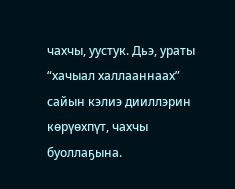чахчы, уустук. Дьэ, ураты “хачыал халлааннаах” сайын кэлиэ дииллэрин көрүөхпүт, чахчы буоллаҕына.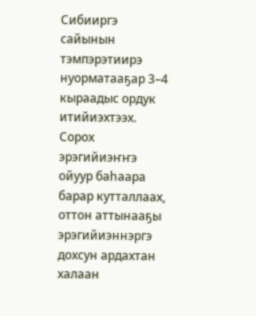Сибииргэ сайынын тэмпэрэтиирэ нуорматааҕар 3–4 кыраадыс ордук итийиэхтээх. Сорох эрэгийиэҥҥэ ойуур баһаара барар кутталлаах, оттон аттынааҕы эрэгийиэннэргэ дохсун ардахтан халаан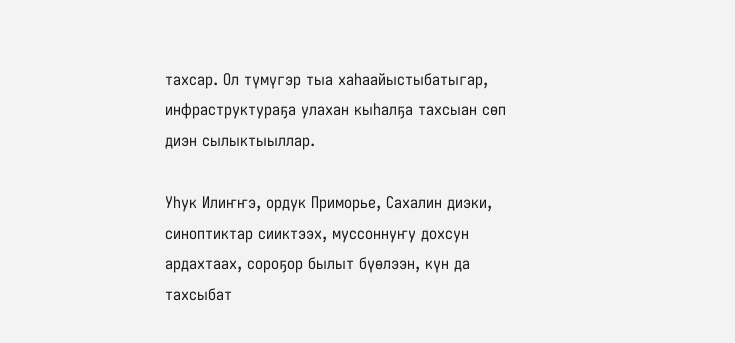тахсар. Ол түмүгэр тыа хаһаайыстыбатыгар, инфраструктураҕа улахан кыһалҕа тахсыан сөп диэн сылыктыыллар.

Уһук Илиҥҥэ, ордук Приморье, Сахалин диэки, синоптиктар сииктээх, муссоннуҥу дохсун ардахтаах, сороҕор былыт бүөлээн, күн да тахсыбат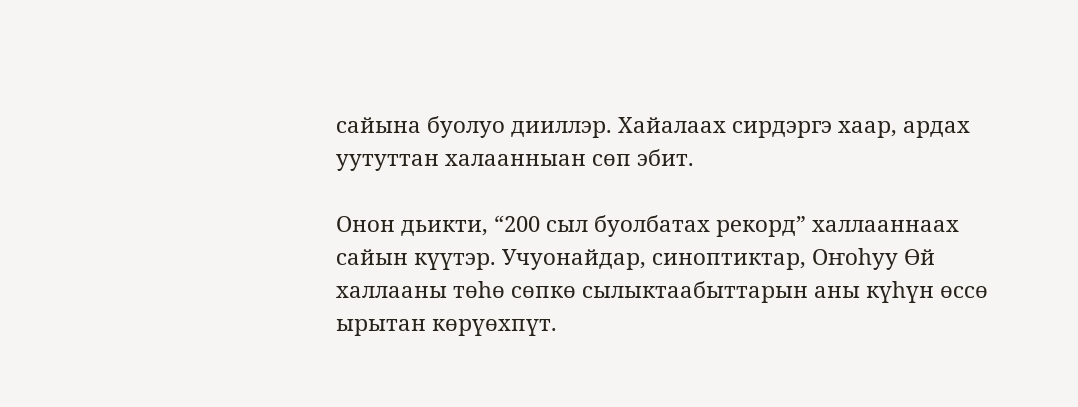сайына буолуо дииллэр. Хайалаах сирдэргэ хаар, ардах уутуттан халаанныан сөп эбит.

Онон дьикти, “200 сыл буолбатах рекорд” халлааннаах сайын күүтэр. Учуонайдар, синоптиктар, Оҥоһуу Өй халлааны төһө сөпкө сылыктаабыттарын аны күһүн өссө ырытан көрүөхпүт.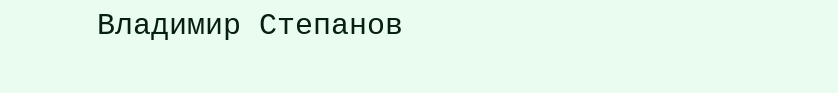Владимир Степанов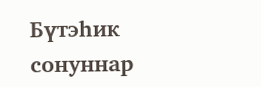Бүтэһик сонуннар